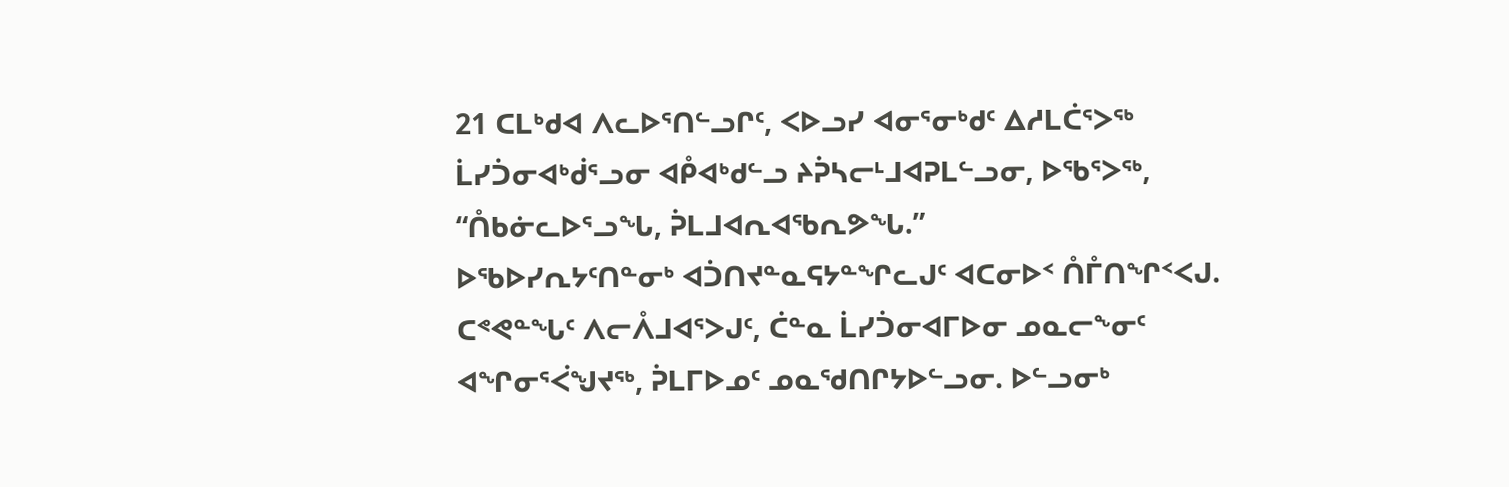21 ᑕᒪᒃᑯᐊ ᐱᓚᐅᕐᑎᓪᓗᒋᑦ, ᐸᐅᓗᓯ ᐊᓂᕐᓂᒃᑯᑦ ᐃᓱᒪᑖᕐᐳᖅ ᒫᓯᑑᓂᐊᒃᑰᕐᓗᓂ ᐊᑬᐊᒃᑯᓪᓗ ᔨᕉᓴᓕᒻᒧᐊᕈᒪᓪᓗᓂ, ᐅᖃᕐᐳᖅ, “ᑍᑲᓃᓚᐅᕐᓗᖓ, ᕉᒪᒧᐊᕆᐊᖃᕆᕗᖓ.”
ᐅᖃᐅᓯᕆᔭᑦᑎᓐᓂᒃ ᐊᑑᑎᔪᓐᓇᕋᔭᓐᖏᓚᒍᑦ ᐊᑕᓂᐅᑉ ᑍᒤᑎᖏᑉᐸᒍ.
ᑕᕝᕙᓐᖓᑦ ᐱᓕᐰᒧᐊᕐᐳᒍᑦ, ᑖᓐᓇ ᒫᓯᑑᓂᐊᒥᐅᓂ ᓄᓇᓕᖕᓂᑦ ᐊᖏᓂᕐᐹᖑᔪᖅ, ᕉᒪᒥᐅᓄᑦ ᓄᓇᖁᑎᒋᔭᐅᓪᓗᓂ. ᐅᓪᓗᓂᒃ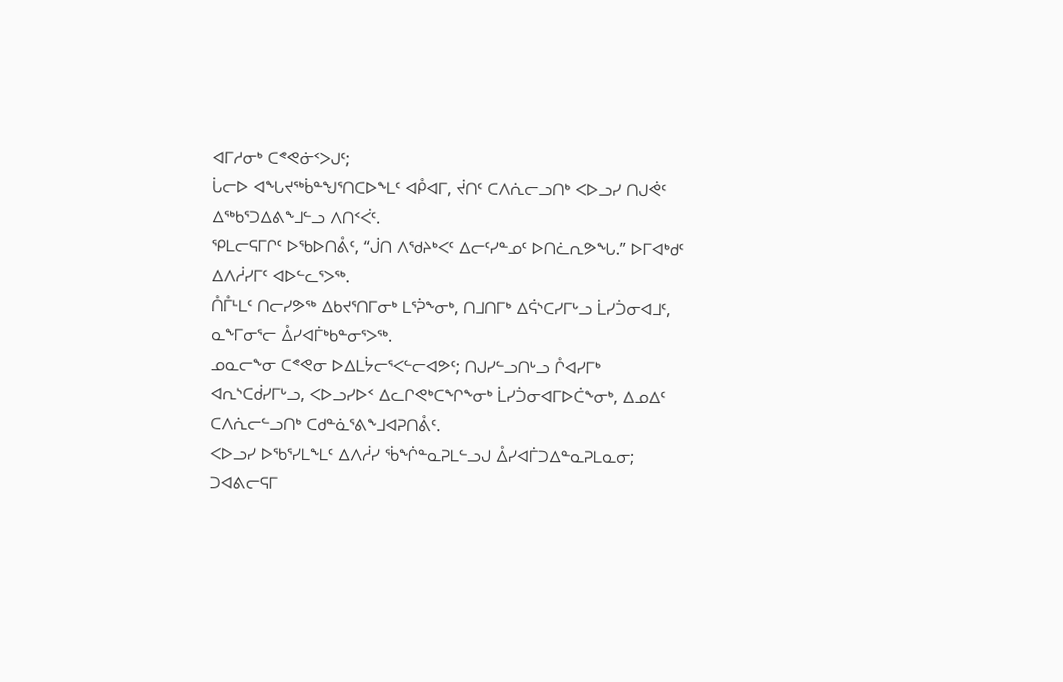ᐊᒥᓱᓂᒃ ᑕᕝᕙᓃᑉᐳᒍᑦ;
ᒑᓕᐅ ᐊᖓᔪᖅᑳᓐᖑᕐᑎᑕᐅᖕᒪᑦ ᐊᑬᐊᒥ, ᔫᑎᑦ ᑕᐱᕇᓕᓗᑎᒃ ᐸᐅᓗᓯ ᑎᒍᕚᑦ ᐃᖅᑲᕐᑐᐃᕕᖕᒧᓪᓗ ᐱᑎᑉᐹᑦ.
ᕿᒪᓕᕋᒥᒋᑦ ᐅᖃᐅᑎᕔᑦ, “ᒎᑎ ᐱᖁᔨᒃᐸᑦ ᐃᓕᑦᓯᓐᓄᑦ ᐅᑎᓛᕆᕗᖓ.” ᐅᒥᐊᒃᑯᑦ ᐃᐱᓲᓯᒥᑦ ᐊᐅᓪᓚᕐᐳᖅ.
ᑍᒤᒻᒪᑦ ᑎᓕᓯᕗᖅ ᐃᑲᔪᕐᑎᒥᓂᒃ ᒪᕐᕉᖕᓂᒃ, ᑎᒧᑎᒥᒃ ᐃᕌᔅᑕᓯᒥᒡᓗ ᒫᓯᑑᓂᐊᒧᑦ, ᓇᖕᒥᓂᕐᓕ ᐂᓯᐊᒦᒃᑲᓐᓂᕐᐳᖅ.
ᓄᓇᓕᖕᓂ ᑕᕝᕙᓂ ᐅᐃᒪᔮᓕᕐᐸᓪᓕᐊᕗᑦ; ᑎᒍᓯᓪᓗᑎᒡᓗ ᒊᐊᓯᒥᒃ ᐊᕆᔅᑕᑰᓯᒥᒡᓗ, ᐸᐅᓗᓯᐅᑉ ᐃᓚᒋᕙᒃᑕᖏᖕᓂᒃ ᒫᓯᑑᓂᐊᒥᐅᑖᖕᓂᒃ, ᐃᓄᐃᑦ ᑕᐱᕇᓕᓪᓗᑎᒃ ᑕᑯᓐᓈᕐᕕᖕᒧᐊᕈᑎᕔᑦ.
ᐸᐅᓗᓯ ᐅᖃᕐᓯᒪᖕᒪᑦ ᐃᐱᓲᓯ ᖄᖐᓐᓇᕈᒪᓪᓗᒍ ᐂᓯᐊᒦᑐᐃᓐᓇᕈᒪᓇᓂ; ᑐᐊᕕᓕᕋᒥ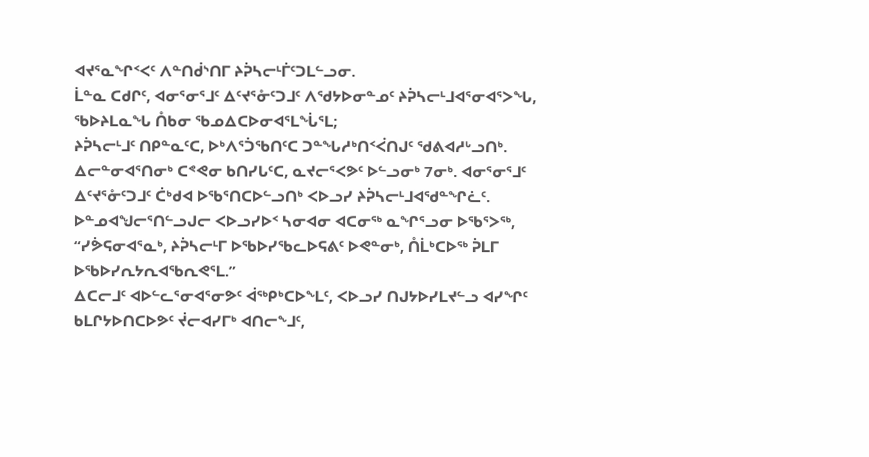ᐊᔪᕐᓇᖏᑉᐸᑦ ᐱᓐᑎᑰᔅᑎᒥ ᔨᕉᓴᓕᒻᒦᑦᑐᒪᓪᓗᓂ.
ᒫᓐᓇ ᑕᑯᒋᑦ, ᐊᓂᕐᓂᕐᒧᑦ ᐃᑦᔪᕐᓁᑦᑐᒧᑦ ᐱᖁᔭᐅᓂᓐᓄᑦ ᔨᕉᓴᓕᒻᒧᐊᕐᓂᐊᕐᐳᖓ, ᖃᐅᔨᒪᓇᖓ ᑍᑲᓂ ᖃᓄᐃᑕᐅᓂᐊᕐᒪᖔᕐᒪ;
ᔨᕉᓴᓕᒻᒧᑦ ᑎᑭᓐᓇᑦᑕ, ᐅᒃᐱᕐᑑᖃᑎᑦᑕ ᑐᓐᖓᓱᒃᑎᑉᐹᑎᒍᑦ ᖁᕕᐊᓱᒡᓗᑎᒃ.
ᐃᓕᓐᓂᐊᕐᑎᓂᒃ ᑕᕝᕙᓂ ᑲᑎᓯᒐᑦᑕ, ᓇᔪᓕᕐᐸᕗᑦ ᐅᓪᓗᓂᒃ 7ᓂᒃ. ᐊᓂᕐᓂᕐᒧᑦ ᐃᑦᔪᕐᓁᑦᑐᒧᑦ ᑖᒃᑯᐊ ᐅᖃᕐᑎᑕᐅᓪᓗᑎᒃ ᐸᐅᓗᓯ ᔨᕉᓴᓕᒻᒧᐊᖁᓐᖏᓛᑦ.
ᐅᓐᓄᐊᖑᓕᕐᑎᓪᓗᒍᓕ ᐸᐅᓗᓯᐅᑉ ᓴᓂᐊᓂ ᐊᑕᓂᖅ ᓇᖏᕐᓗᓂ ᐅᖃᕐᐳᖅ, “ᓯᕘᕋᓂᐊᕐᓇᒃ, ᔨᕉᓴᓕᒻᒥ ᐅᖃᐅᓯᖃᓚᐅᕋᕕᑦ ᐅᕙᓐᓂᒃ, ᑍᒫᒃᑕᐅᖅ ᕉᒪᒥ ᐅᖃᐅᓯᕆᔭᕆᐊᖃᕆᕙᕐᒪ.”
ᐃᑕᓕᒧᑦ ᐊᐅᓪᓚᕐᓂᐊᕐᓂᕗᑦ ᐋᖅᑭᒃᑕᐅᖕᒪᑦ, ᐸᐅᓗᓯ ᑎᒍᔭᐅᓯᒪᔪᓪᓗ ᐊᓯᖏᑦ ᑲᒪᒋᔭᐅᑎᑕᐅᕗᑦ ᔫᓕᐊᓯᒥᒃ ᐊᑎᓕᖕᒧᑦ,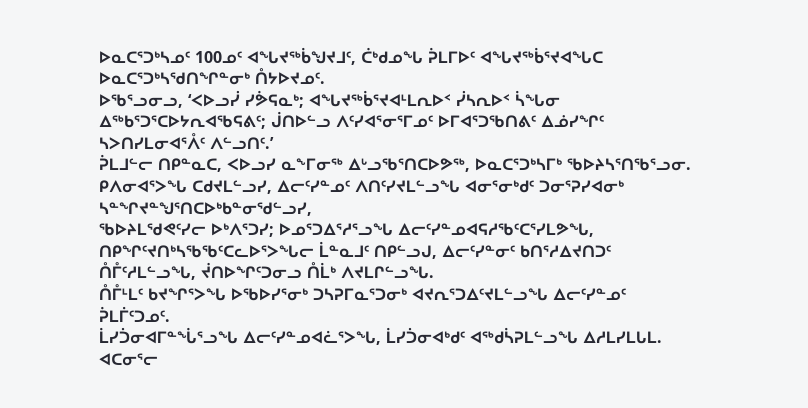ᐅᓇᑕᕐᑐᒃᓴᓄᑦ 100ᓄᑦ ᐊᖓᔪᖅᑳᖑᔪᒧᑦ, ᑖᒃᑯᓄᖓ ᕉᒪᒥᐅᑦ ᐊᖓᔪᖅᑳᕐᔪᐊᖓᑕ ᐅᓇᑕᕐᑐᒃᓴᖁᑎᖏᓐᓂᒃ ᑍᔭᐅᔪᓄᑦ.
ᐅᖃᕐᓗᓂᓗ, ‘ᐸᐅᓗᓰ ᓯᕘᕋᓇᒃ; ᐊᖓᔪᖅᑳᕐᔪᐊᒻᒪᕆᐅᑉ ᓰᓴᕆᐅᑉ ᓵᖓᓂ ᐃᖅᑲᕐᑐᕐᑕᐅᔭᕆᐊᖃᕋᕕᑦ; ᒎᑎᐅᓪᓗ ᐱᑦᓯᐊᕐᓂᕐᒥᓄᑦ ᐅᒥᐊᕐᑐᖃᑎᕕᑦ ᐃᓅᓯᖏᑦ ᓴᐳᑎᓯᒪᓂᐊᕐᐰᑦ ᐱᓪᓗᑎᑦ.’
ᕉᒪᒧᓪᓕ ᑎᑭᓐᓇᑕ, ᐸᐅᓗᓯ ᓇᖕᒥᓂᖅ ᐃᒡᓗᖃᕐᑎᑕᐅᕗᖅ, ᐅᓇᑕᕐᑐᒃᓴᒥᒃ ᖃᐅᔨᓴᕐᑎᖃᕐᓗᓂ.
ᑭᐱᓂᐊᕐᐳᖓ ᑕᑯᔪᒪᓪᓗᓯ, ᐃᓕᑦᓯᓐᓄᑦ ᐱᑎᑦᓯᔪᒪᓪᓗᖓ ᐊᓂᕐᓂᒃᑯᑦ ᑐᓂᕐᕈᓯᐊᓂᒃ ᓴᓐᖏᔪᓐᖑᕐᑎᑕᐅᒃᑲᓐᓂᖁᓪᓗᓯ,
ᖃᐅᔨᒪᖁᕙᑦᓯᓕ ᐅᒃᐱᕐᑐᓯ; ᐅᓄᕐᑐᐃᕐᓱᕐᓗᖓ ᐃᓕᑦᓯᓐᓄᐊᕋᓱᖃᑦᑕᕐᓯᒪᕗᖓ, ᑎᑭᖏᑦᔪᑎᒃᓴᖃᖃᑦᑕᓚᐅᕐᐳᖓᓕ ᒫᓐᓇᒧᑦ ᑎᑭᓪᓗᒍ, ᐃᓕᑦᓯᓐᓂᑦ ᑲᑎᕐᓱᐃᔪᑎᑐᑦ ᑍᒤᑦᓱᒪᓪᓗᖓ, ᔫᑎᐅᖏᑦᑐᓂᓗ ᑍᒫᒃ ᐱᔪᒪᒋᓪᓗᖓ.
ᑍᒤᒻᒪᑦ ᑲᔪᖏᕐᐳᖓ ᐅᖃᐅᓯᕐᓂᒃ ᑐᓴᕈᒥᓇᕐᑐᓂᒃ ᐊᔪᕆᕐᑐᐃᑦᔪᒪᓪᓗᖓ ᐃᓕᑦᓯᓐᓄᑦ ᕉᒪᒦᑦᑐᓄᑦ.
ᒫᓯᑑᓂᐊᒥᓐᖔᕐᓗᖓ ᐃᓕᑦᓯᓐᓄᐊᓛᕐᐳᖓ, ᒫᓯᑑᓂᐊᒃᑯᑦ ᐊᖅᑯᓵᕈᒪᓪᓗᖓ ᐃᓱᒪᓯᒪᒐᒪ.
ᐊᑕᓂᕐᓕ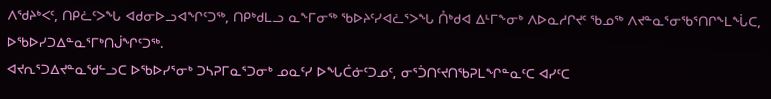ᐱᖁᔨᒃᐸᑦ, ᑎᑭᓛᑦᐳᖓ ᐊᑯᓂᐅᓗᐊᖏᑦᑐᖅ, ᑎᑭᒃᑯᒪᓗ ᓇᖕᒥᓂᖅ ᖃᐅᔨᑦᓯᐊᓛᕐᐳᖓ ᑍᒃᑯᐊ ᐃᒻᒥᖕᓂᒃ ᐱᐅᓇᓱᒋᔪᑦ ᖃᓄᖅ ᐱᔪᓐᓇᕐᓂᖃᕐᑎᒋᖕᒪᖔᑕ, ᐅᖃᐅᓯᑐᐃᓐᓇᕐᒥᒃᑎᒎᖏᑦᑐᖅ.
ᐊᔪᕆᕐᑐᐃᔪᓐᓇᖁᓪᓗᑕ ᐅᖃᐅᓯᕐᓂᒃ ᑐᓴᕈᒥᓇᕐᑐᓂᒃ ᓄᓇᑦᓯ ᐅᖓᑖᓃᑦᑐᓄᑦ, ᓂᕐᑑᑎᑦᔪᑎᖃᕈᒪᖏᓐᓇᑦᑕ ᐊᓯᑦᑕ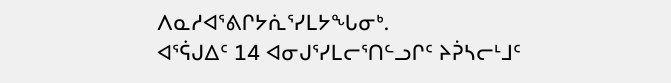ᐱᓇᓱᐊᕐᕕᒋᔭᕇᕐᓯᒪᔭᖓᓂᒃ.
ᐊᕐᕌᒍᐃᑦ 14 ᐊᓂᒍᕐᓯᒪᓕᕐᑎᓪᓗᒋᑦ ᔨᕉᓴᓕᒻᒧᑦ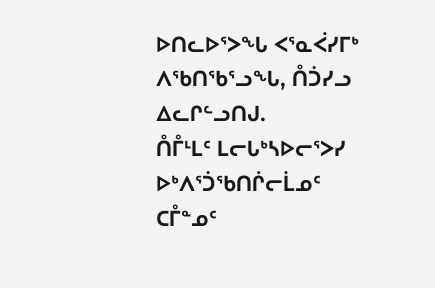ᐅᑎᓚᐅᕐᐳᖓ ᐸᕐᓇᐹᓯᒥᒃ ᐱᖃᑎᖃᕐᓗᖓ, ᑍᑑᓯᓗ ᐃᓚᒋᓪᓗᑎᒍ.
ᑍᒤᒻᒪᑦ ᒪᓕᒐᒃᓴᐅᓕᕐᐳᓯ ᐅᒃᐱᕐᑑᖃᑎᒌᓕᒫᓄᑦ ᑕᒤᓐᓄᑦ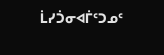ᒫᓯᑑᓂᐊᒦᑦᑐᓄᑦ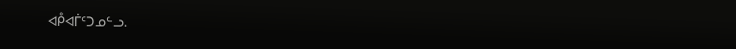ᐊᑬᐊᒦᑦᑐᓄᓪᓗ.